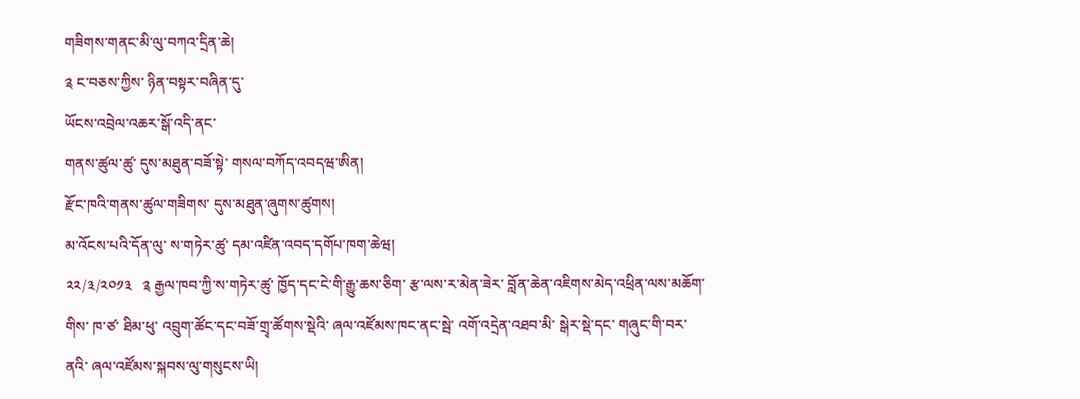གཟིགས་གནང་མི་ལུ་བཀའ་དྲིན་ཆེ།
༉ ང་བཅས་ཀྱིས་ ཉིན་བསྟར་བཞིན་དུ་
ཡོངས་འབྲེལ་འཆར་སྒོ་འདི་ནང་
གནས་ཚུལ་ཚུ་ དུས་མཐུན་བཟོ་སྟེ་ གསལ་བཀོད་འབདཝ་ཨིན།
རྫོང་ཁའི་གནས་ཚུལ་གཟིགས་ དུས་མཐུན་ཞུགས་ཚུགས།
མ་འོངས་པའི་དོན་ལུ་ ས་གཏེར་ཚུ་ དམ་འཛིན་འབད་དགོཔ་ཁག་ཆེཝ།
༢༢/༣/༢༠༡༣   ༉ རྒྱལ་ཁབ་ཀྱི་ས་གཏེར་ཚུ་ ཁྱོད་དང་ངེ་གི་རྒྱུ་ཆས་ཅིག་ རྩ་ལས་ར་མེན་ཟེར་ བློན་ཆེན་འཇིགས་མེད་འཕྲིན་ལས་མཆོག་གིས་ ཁ་ཙ་ ཐིམ་ཕུ་ འབྲུག་ཚོང་དང་བཟོ་གྲྭ་ཚོགས་སྡེའི་ ཞལ་འཛོམས་ཁང་ནང་སྦེ་ འགོ་འདྲེན་འཐབ་མི་ སྒེར་སྡེ་དང་ གཞུང་གི་བར་ནའི་ ཞལ་འཛོམས་སྐབས་ལུ་གསུངས་ཡི།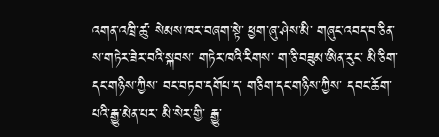འགན་འཁྲི་ཚུ་ སེམས་ཁར་བཞག་སྟེ་ ཕྱག་ཞུ་ཤེས་མི་ གཞུང་འབད་བ་ཅིན་ ས་གཏེར་ཟེར་བའི་སྐབས་ གཏེར་ཁའི་རིགས་ ག་ཅི་བཟུམ་ཨིན་རུང་ མི་ཅིག་དང་གཉིས་ཀྱིས་ བང་བཏབ་དགོཔ་ད་ གཅིག་དང་གཉིས་ཀྱིས་ དབང་ཆོག་པའི་རྒྱུ་མེན་པར་ མི་སེར་གྱི་ རྒྱུ་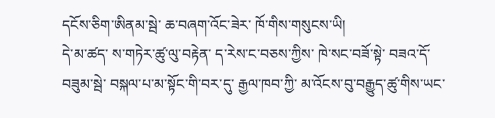དངོས་ཅིག་ཨིནམ་སྦེ་ ཆ་བཞག་འོང་ཟེར་ ཁོ་གིས་གསུངས་ཡི།
དེ་མ་ཚད་ ས་གཏེར་ཚུ་ལུ་བརྟེན་ ད་རེས་ང་བཅས་ཀྱིས་ ཁེ་སང་བཟོ་སྟེ་ བཟའ་དོ་བཟུམ་སྦེ་ བསྐལ་པ་མ་སྟོང་གི་བར་དུ་ རྒྱལ་ཁབ་ཀྱི་ མ་འོངས་བུ་བརྒྱུད་ཚུ་གིས་ཡང་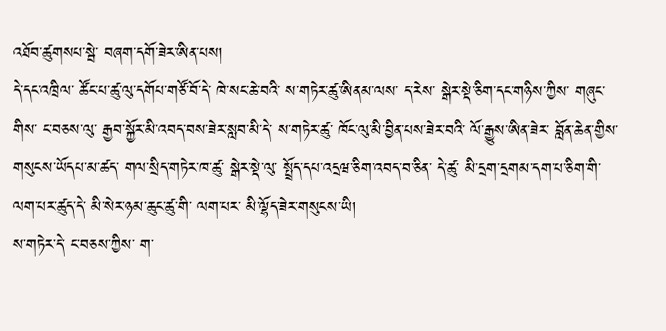འཐོབ་ཚུགསཔ་སྦེ་ བཞག་དགོ་ཟེར་ཨིན་པས།
དེ་དང་འཁྲིལ་ ཚོང་པ་ཚུ་ལུ་དགོཔ་གཙོ་བོ་དེ་ ཁེ་སང་ཆེ་བའི་ ས་གཏེར་ཚུ་ཨིནམ་ལས་ ད་རེས་ སྒེར་སྡེ་ཅིག་དང་གཉིས་ཀྱིས་ གཞུང་གིས་ ང་བཅས་ལུ་ རྒྱབ་སྐྱོར་མི་འབད་བས་ཟེར་སླབ་མི་དེ་ ས་གཏེར་ཚུ་ ཁོང་ལུ་མི་བྱིན་པས་ཟེར་བའི་ ལོ་རྒྱུས་ཨིན་ཟེར་ བློན་ཆེན་གྱིས་ གསུངས་ཡོདཔ་མ་ཚད་ གལ་སྲིད་གཏེར་ཁ་ཚུ་ སྒེར་སྡེ་ལུ་ སྤྲོད་དཔ་འདྲཝ་ཅིག་འབད་བ་ཅིན་ དེ་ཚུ་ མི་དྲག་དྲགམ་དག་པ་ཅིག་གི་ ལག་པར་ཚུད་དེ་ མི་སེར་ཉམ་ཆུང་ཚུ་གི་ ལག་པར་ མི་ལྷོད་ཟེར་གསུངས་ཡི།
ས་གཏེར་དེ་ ང་བཅས་ཀྱིས་ ག་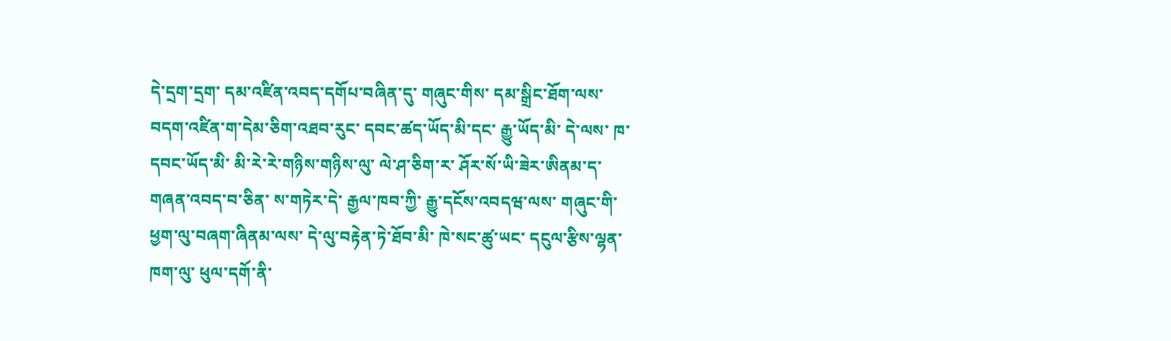དེ་དྲག་དྲག་ དམ་འཛིན་འབད་དགོཔ་བཞིན་དུ་ གཞུང་གིས་ དམ་སྒྲིང་ཐོག་ལས་ བདག་འཛིན་ག་དེམ་ཅིག་འཐབ་རུང་ དབང་ཚད་ཡོད་མི་དང་ རྒྱུ་ཡོད་མི་ དེ་ལས་ ཁ་དབང་ཡོད་མི་ མི་རེ་རེ་གཉིས་གཉིས་ལུ་ ལེ་ཤ་ཅིག་ར་ ཤོར་སོ་ཡི་ཟེར་ཨིནམ་ད་ གཞན་འབད་བ་ཅིན་ ས་གཏེར་དེ་ རྒྱལ་ཁབ་ཀྱི་ རྒྱུ་དངོས་འབདཝ་ལས་ གཞུང་གི་ཕྱག་ལུ་བཞག་ཞིནམ་ལས་ དེ་ལུ་བརྟེན་ཏེ་ཐོབ་མི་ ཁེ་སང་ཚུ་ཡང་ དངུལ་རྩིས་ལྷན་ཁག་ལུ་ ཕུལ་དགོ་ནི་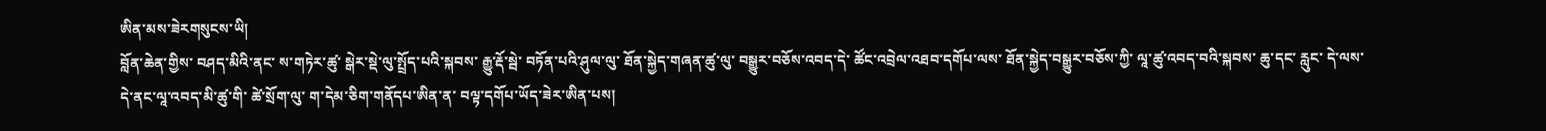ཨིན་མས་ཟེརགསུངས་ཡི།
བློན་ཆེན་གྱིས་ བཤད་མིའི་ནང་ ས་གཏེར་ཚུ་ སྒེར་སྡེ་ལུ་སྤྲོད་པའི་སྐབས་ རྒྱུ་རྡོ་སྦེ་ བཏོན་པའི་ཤུལ་ལུ་ ཐོན་སྐྱེད་གཞན་ཚུ་ལུ་ བསྒྱུར་བཅོས་འབད་དེ་ ཚོང་འབྲེལ་འཐབ་དགོཔ་ལས་ ཐོན་སྐྱེད་བསྒྱུར་བཅོས་ཀྱི་ ལཱ་ཚུ་འབད་བའི་སྐབས་ ཆུ་དང་ རླུང་ དེ་ལས་ དེ་ནང་ལཱ་འབད་མི་ཚུ་གི་ ཚེ་སྲོག་ལུ་ ག་དེམ་ཅིག་གནོདཔ་ཨིན་ན་ བལྟ་དགོཔ་ཡོད་ཟེར་ཨིན་པས།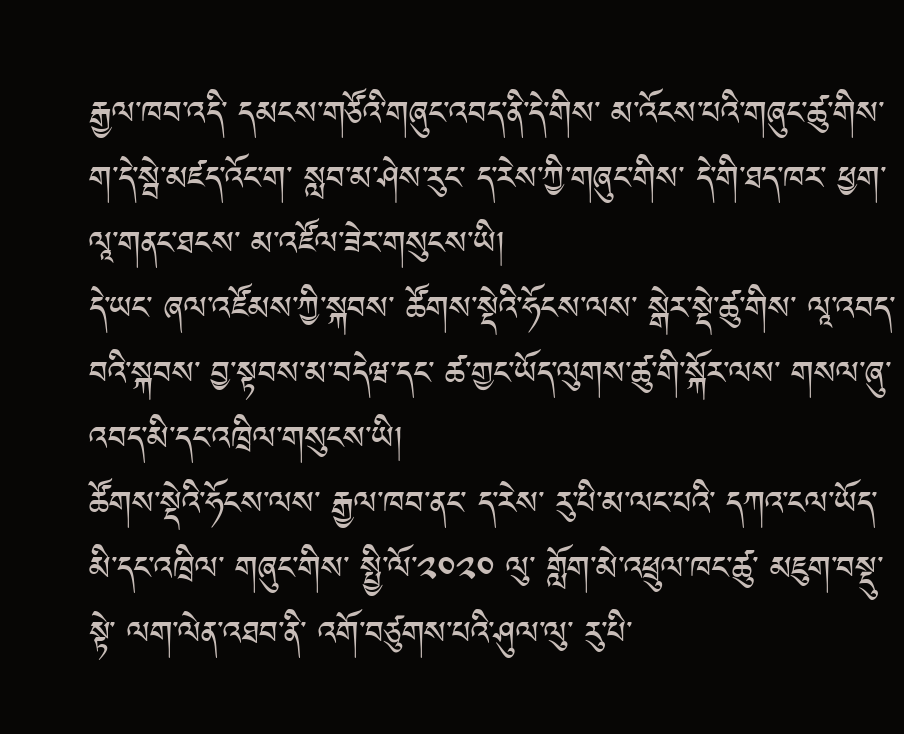རྒྱལ་ཁབ་འདི་ དམངས་གཙོའི་གཞུང་འབད་ནི་དེ་གིས་ མ་འོངས་པའི་གཞུང་ཚུ་གིས་ ག་དེ་སྦེ་མཛད་འོང་ག་ སླབ་མ་ཤེས་རུང་ ད་རེས་ཀྱི་གཞུང་གིས་ དེ་གི་ཐད་ཁར་ ཕྱག་ལཱ་གནང་ཐངས་ མ་འཛོལ་ཟེར་གསུངས་ཡི།
དེ་ཡང་ ཞལ་འཛོམས་ཀྱི་སྐབས་ ཚོགས་སྡེའི་ཧོངས་ལས་ སྒེར་སྡེ་ཚུ་གིས་ ལཱ་འབད་བའི་སྐབས་ བྱ་སྟབས་མ་བདེཝ་དང་ ཚ་གྱང་ཡོད་ལུགས་ཚུ་གི་སྐོར་ལས་ གསལ་ཞུ་འབད་མི་དང་འཁྲིལ་གསུངས་ཡི།
ཚོགས་སྡེའི་ཧོངས་ལས་ རྒྱལ་ཁབ་ནང་ ད་རེས་ རུ་པི་མ་ལང་པའི་ དཀའ་ངལ་ཡོད་མི་དང་འཁྲིལ་ གཞུང་གིས་ སྤྱི་ལོ་༢༠༢༠ ལུ་ གློག་མེ་འཕྲུལ་ཁང་ཚུ་ མཇུག་བསྡུ་སྟེ་ ལག་ལེན་འཐབ་ནི་ འགོ་བཙུགས་པའི་ཤུལ་ལུ་ རུ་པི་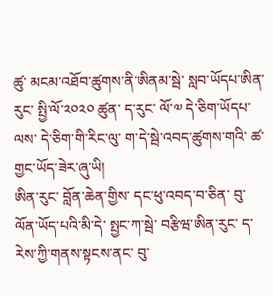ཚུ་ མངམ་འཐོབ་ཚུགས་ནི་ཨིནམ་སྦེ་ སླབ་ཡོདཔ་ཨིན་རུང་ སྤྱི་ལོ་༢༠༢༠ ཚུན་ ད་རུང་ ལོ་༧ དེ་ཅིག་ཡོདཔ་ལས་ དེ་ཅིག་གི་རིང་ལུ་ ག་དེ་སྦེ་འབད་ཚུགས་གའི་ ཚ་གྱང་ཡོད་ཟེར་ཞུ་ཡི།
ཨིན་རུང་ བློན་ཆེན་གྱིས་ དང་ཕུ་འབད་བ་ཅིན་ བུ་ལོན་ཡོད་པའི་མི་དེ་ སྤྱང་ཀ་སྦེ་ བརྩིཝ་ཨིན་རུང་ ད་རེས་ཀྱི་གནས་སྟངས་ནང་ བུ་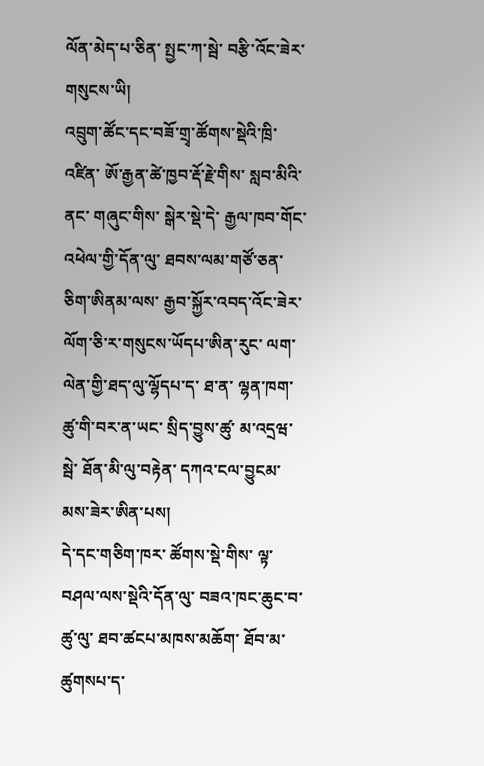ལོན་མེད་པ་ཅིན་ སྤྱང་ཀ་སྦེ་ བརྩི་འོང་ཟེར་གསུངས་ཡི།
འབྲུག་ཚོང་དང་བཟོ་གྲྭ་ཚོགས་སྡེའི་ཁྲི་འཛིན་ ཨོ་རྒྱན་ཚེ་ཁྱབ་རྡོ་རྗེ་གིས་ སླབ་མིའི་ནང་ གཞུང་གིས་ སྒེར་སྡེ་དེ་ རྒྱལ་ཁབ་གོང་འཕེལ་གྱི་དོན་ལུ་ ཐབས་ལམ་གཙོ་ཅན་ཅིག་ཨིནམ་ལས་ རྒྱབ་སྐྱོར་འབད་འོང་ཟེར་ ལོག་ཅི་ར་གསུངས་ཡོདཔ་ཨིན་རུང་ ལག་ལེན་གྱི་ཐད་ལུ་ལྷོདཔ་ད་ ཐ་ན་ ལྷན་ཁག་ཚུ་གི་བར་ན་ཡང་ སྲིད་བྱུས་ཚུ་ མ་འདྲཝ་སྦེ་ ཐོན་མི་ལུ་བརྟེན་ དཀའ་ངལ་བྱུངམ་མས་ཟེར་ཨིན་པས།
དེ་དང་གཅིག་ཁར་ ཚོགས་སྡེ་གིས་ ལྟ་བཤལ་ལས་སྡེའི་དོན་ལུ་ བཟའ་ཁང་ཆུང་བ་ཚུ་ལུ་ ཐབ་ཚངཔ་མཁས་མཆོག་ ཐོབ་མ་ཚུགསཔ་ད་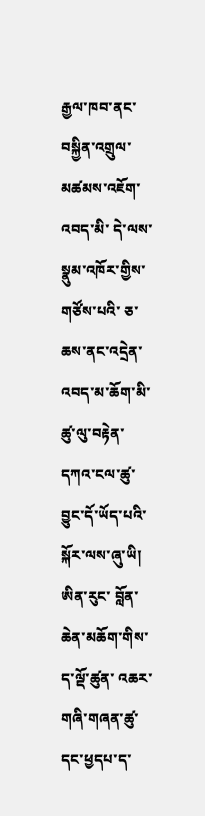རྒྱལ་ཁབ་ནང་ བསྐྱིན་འགྲུལ་མཚམས་འཇོག་འབད་མི་ དེ་ལས་ སྣུམ་འཁོར་གྱིས་གཙོས་པའི་ ཅ་ཆས་ནང་འདྲེན་ འབད་མ་ཆོག་མི་ཚུ་ལུ་བརྟེན་ དཀའ་ངལ་ཚུ་ བྱུང་དོ་ཡོད་པའི་སྐོར་ལས་ཞུ་ཡི།
ཨིན་རུང་ བློན་ཆེན་མཆོག་གིས་ ད་ལྡོ་ཚུན་ འཆར་གཞི་གཞན་ཚུ་དང་ཕྱདཔ་ད་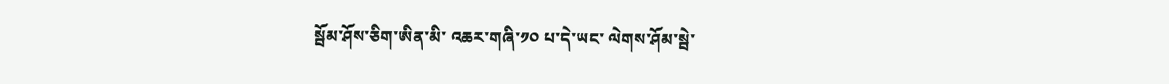སྦོམ་ཤོས་ཅིག་ཨིན་མི་ འཆར་གཞི་༡༠ པ་དེ་ཡང་ ལེགས་ཤོམ་སྦེ་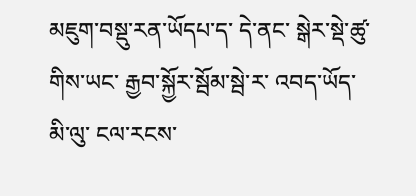མཇུག་བསྡུ་རན་ཡོདཔ་ད་ དེ་ནང་ སྒེར་སྡེ་ཚུ་གིས་ཡང་ རྒྱབ་སྐྱོར་སྦོམ་སྦེ་ར་ འབད་ཡོད་མི་ལུ་ ངལ་རངས་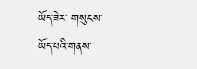ཡོད་ཟེར་ གསུངས་ཡོད་པའི་གནས་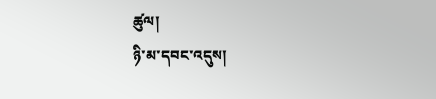ཚུལ།
ཉི་མ་དབང་འདུས།